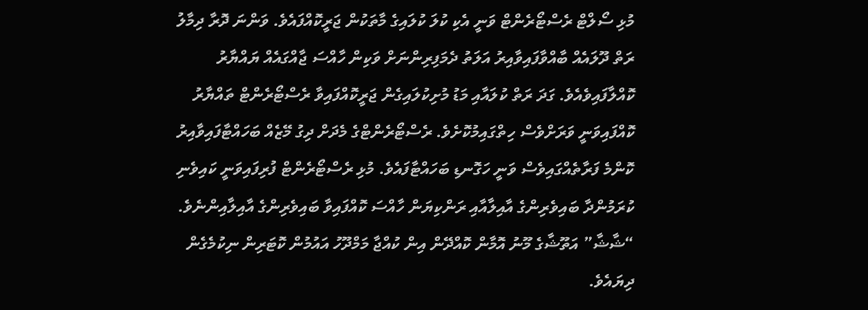މުޅި ސޯލްޓް ރެސްޓޯރެންޓް ވަނީ އެކި ކުލަ ކުލައިގެ މާތަކުން ޖަރީކޮއްފައެވެ. ވަންނަ ދޮރާ ދިމާލު ރަތް ދޫލައެއް ބާއްވާފައިވާއިރު އަލަތު ދެމަފިރިންނަށް ވަކިން ހާއްސަ ޖާއްގައެއް ޔައްޔާރު ކޮއްލާފައިވެއެވެ. ގަދަ ރަތް ކުލައާއި މަޑު މުށިކުލައިގެން ޖަރީކޮއްފައިވާ ރެސްޓޯރެންޓް ތައްޔާރު ކޮއްފައިވަނީ ވަރަށްވެސް ހިތްގައިމުކޮށެވެ. ރެސްޓޯރެންޓްގެ މެދަށް ދިގު މޭޒެއް ބަހައްޓާފައިވާއިރު ކޮންމެ ފަރާތެއްގައިވެސް ވަނީ ހަގޮނޑި ބަހައްޓާފައެވެ. މުޅި ރެސްޓޯރެންޓް ފުރިފައިވަނީ ކައިވެނި ކުރަމުންދާ ބައިވެރިންގެ އާއިލާއާއި ރަންކިޔަން ހާއްސަ ކޮއްފައިވާ ބައިވެރިންގެ އާއިލާއިންނެވެ.
“ޝާޝާ” އަތޫޝާގެ މޫނު އޮމާން ކޮއްދޭން އިން ކުއްޖާ މަމްދޫހު އައުމުން ކޮޓަރިން ނިކުމެގެން ދިޔައެވެ.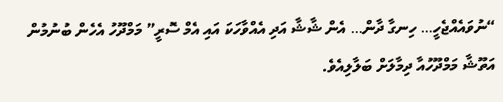“ނުވައެއްޖެހީ… ހިނގާ ދާން… އެން ޝާޝާ އަދި އެއްވާހަކަ އައި އެމް ސޮރީ” މަމްދޫހު އެހެން ބުނުމުން އަތޫޝާ މަމްދޫހުއާ ދިމާލަށް ބަލާލިއެވެ.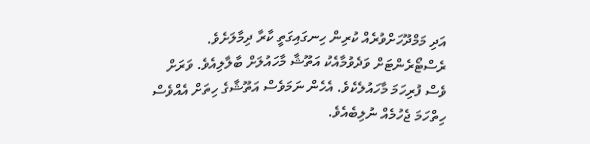އަދި މަމްދޫހަށްވުރެއް ކުރިން ހިނގައިގަތީ ކާރާ ދިމާލަށެވެ.
ރެސްޓޯރެންޓަށް ވަދެވުމާއެކު އަތޫޝާ މާހައުލަށް ބާލާލިއެވެ. ވަރަށް ވެސް ފުރިހަމަ މާހައުލެކެވެ. އެހެން ނަމަވެސް އަތޫޝާގެ ހިތަށް އެއްވެސް ހިތްހަމަ ޖެހުމެއް ނުލިބެއެވެ.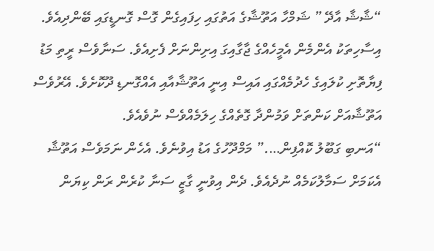“ޝާޝާ އާދޭ ” ޝަމްހާ އަތޫޝާގެ އަތުގައި ހިފައިގެން ގޮސް ގޮނޑީގައި ބޭންދިއެވެ. އިސާހިތަކު އެންމެން އެމީހެއްގެ ޖާގާއިގަ އިށިންނަށް ފެށިއެވެ. ސަނާވެސް ރީތި މަޑު ފިޔާތޮށި ކުލައިގެ ހެދުމެއްގައި އައިސް އިނީ އަތޫޝާއާއި އެއްގޮނޑި ދޫކޮށެވެ. އޭރުވެސް އަތޫޝާއަށް ކަންތަށް ވަމުންދާ ގޮތެއްގެ ހިލަމެއްވެސް ނުވެއެވެ.
“އަނބި ގަބޫލު ކޮއްފިން….” މަމްދޫހުގެ އަޑު އިވުނެވެ. އެހެން ނަމަވެސް އަތޫޝާ އެކަމަށް ސަމާލުކަމެއް ނުދެއެވެ. ދެން އިވުނީ ގާޒީ ސަނާ ކުރެން ރަން ކިޔަން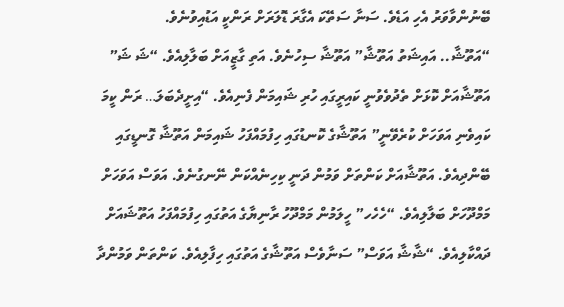ބޭނުންވާވަރު އެހި އަޑެވެ. ސަނާ ސަތޭކަ އެގާރަ ޑޮލަރަށް ރަންކީ އަޑުއިވުނެވެ.
“އަތޫޝާ.. އައިޝަތު އަތޫޝާ” އަތޫޝާ ސިހުނެވެ. އަތި ގާޒީއަށް ބަލާލިއެވެ. “ޝަ ޝަ” އަތޫޝާއަށް ކޮޅަށް ތެދުވެވުނީ ކައިރީގައި ހުރި ޝައިމަން ފެނިއެވެ. “އިށީދެބަލަ… ރަން ކީމަ ކައިވެނި އަވަހަށް ކުރެވޭނީ” އަތޫޝާގެ ކޮނޑުގައި ހިފުމައްފަހު ޝައިމަން އަތޫޝާ ގޮނޑީގައި ބޭންދިއެވެ. އަތޫޝާއަށް ކަންތަށް ވަމުން ދަނީ ކިހިނެއްކަން ނޭނގުނެވެ. އަވަސް އަވަހަށް މަމްދޫހަށް ބަލާލިއެވެ. “ހެހެހ” ހީލަމުން މަމްދޫހު ރާނިޔާގެ އަތުގައި ހިފުމައްފަހު އަތޫޝައަށް ދައްކާލިއެވެ. “ޝާޝާ އަވަސް” ސަނާވެސް އަތޫޝާގެ އަތުގައި ހިފާލިއެވެ. ކަންތަން ވަމުންދާ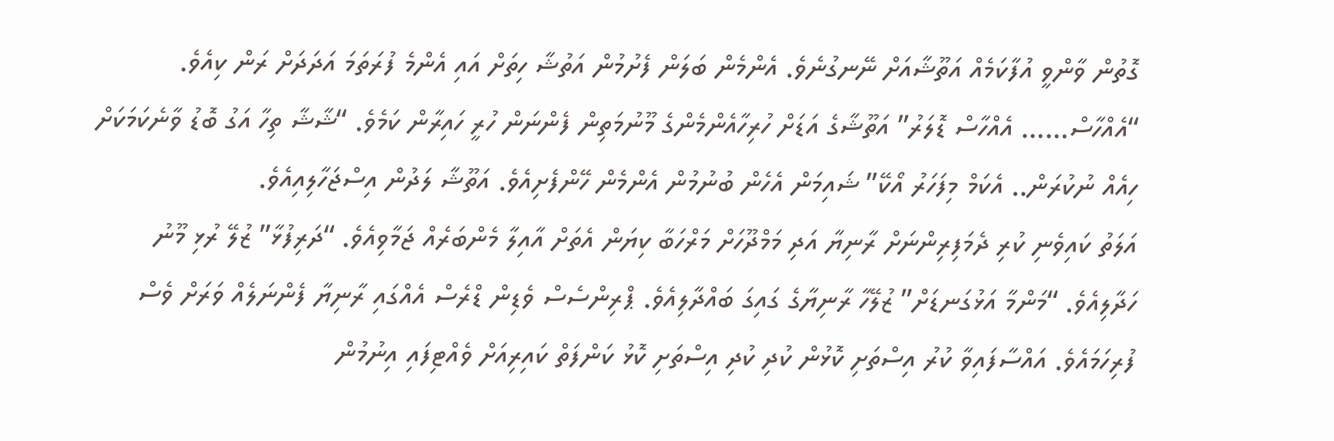ގޮތުން ވާންވީ އުފާކަމެއް އަތޫޝާއަށް ނޭނގުނެވެ. އެންމެން ބަލަން ފެށުމުން އަތުޝާ ހިތަށް އައި އެންމެ ފުރަތަމަ އަދަދަށް ރަން ކިއެވެ. “އެއްހާސް…… އެއްހާސް ޑޮލަރު” އަތޫޝާގެ އަޑަށް ހުރިހާއެންމެންގެ މޫނުމަތިން ފެންނަން ހުރީ ހައިރާން ކަމެވެ. “ޝާޝާ ތިހާ އަގު ބޮޑު ވާނެކަމަކަށް ހިއެއް ނުކުރަން.. އެކަމް މިފަހަރު އޯކޭ” ޝައިމަން އެހެން ބުނުމުން އެންމެން ހޭންފެށިއެވެ. އަތޫޝާ ލަދުން އިސްޖަހާލިއިއެވެ.
އަލަތު ކައިވެނި ކުރި ދެމަފިރިންނަށް ރާނިޔާ އަދި މަމްދޫހަށް މަރްހަބާ ކިޔަން އެތަށް އާއިލާ މެންބަރެއް ޖަމާވިއެވެ. “ދަރިފުޅާ” ޒުލޭ ރުޅި މޫނު ހަދާލިއެވެ. “މަންމާ އަޅުގަނޑަށް” ޒުލޭހާ ރާނިޔާގެ ގައިގަ ބައްދާލިއެވެ. ޕްރިންސެސް ވެޑިން ޑްރެސް އެއްގައި ރާނިޔާ ފެންނަލެއް ވަރަށް ވެސް ފުރިހަމައެވެ. އައްސާފައިވާ ކުރު އިސްތަށި ކޮޅުން ކުދި ކުދި އިސްތަށި ކޮޅު ކަންފަތް ކައިރިއަށް ވެއްޓިފައި އިނުމުން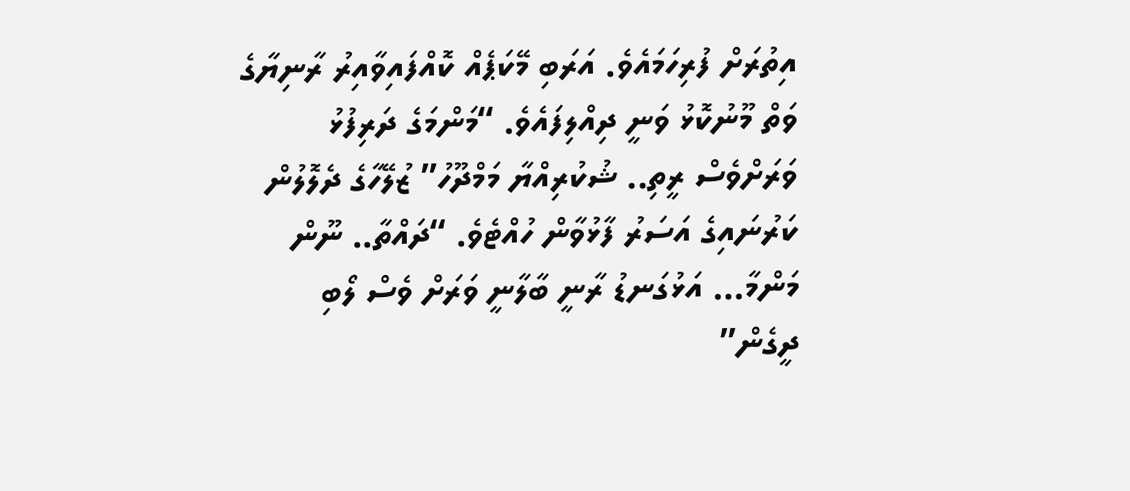އިތުރަށް ފުރިހަމައެވެ. އަރަބި މޭކަޕެއް ކޮއްފައިވާއިރު ރާނިޔާގެ ވަތް މޫނުކޮޅު ވަނީ ދިއްލިފައެވެ. “މަންމަގެ ދަރިފުޅު ވަރަށްވެސް ރީތި.. ޝުކުރިއްޔާ މަމްދޫހު” ޒުލޭހާގެ ދެލޮލުން ކަރުނައިގެ އަސަރު ފާޅުވާން ހުއްޓެވެ. “ދައްތާ.. ނޫން މަންމާ… އަޅުގަނޑު ރާނީ ބާލާނީ ވަރަށް ވެސް ލޯބި ދީގެން”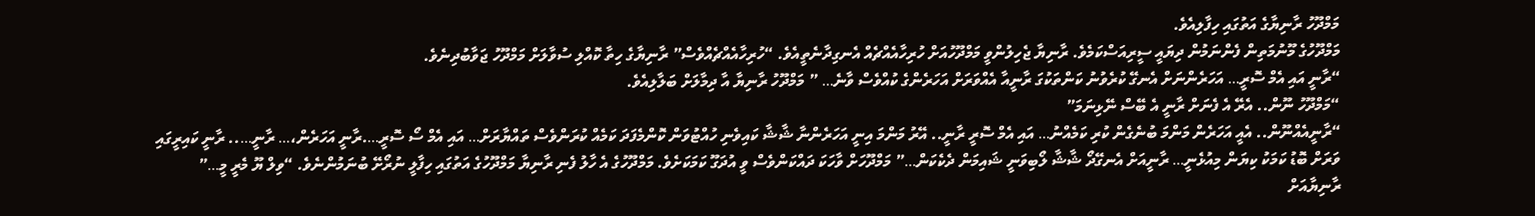މަމްދޫހު ރާނިޔާގެ އަތުގައި ހިފާލިއެވެ.
މަމްދޫހުގެ މޫނުމަތިން ފެންނަމުން ދިޔައީ ސީރިއަސްކަމެވެ. ރާނިޔާ ޖެހިލުންވީ މަމްދޫހުއަށް ހުރިހާއެއްޗެއް އެނގިދާނެތީއެވެ. “ހުރިހާއެއްޗެއްވެސް” ރާނިޔާގެ ހިތާ ކޮއްލި ސުވާލަށް މަމްދޫހު ޖަވާބުދިނެވެ.
“ރާނީ އައި އެމް ސޮރީ… އަހަރެންނަށް އެނގޭ ކުރެވުނު ކަންތަކުގަ ރާނީއާ އެއްވަރަށް އަހަރެންގެ ކުއްވެސް ވާނެ… ” މަމްދޫހު ރާނިޔާ އާ ދިމާލަށް ބަލާލިއެވެ.
“މަމްދޫހު ނޫން.. އެރޭ އެ ފެނަށް ރާނީ އެ ބޭސް ނޭޅިނަމަ”
“ރާނީއެއްނޫން.. އެއީ އަހަރެން މަންމަ ބުނެގެން ކުރި ކަމެއްނު… އައި އެމް ސޮރީ ރާނީ.. އޭރު މަންމަ އިނީ އަހަރެންނާ ޝާޝާ ކައިވެނި ހުއްޓުވަން ކޮންމެފަދަ ކަމެއް ކުރަންވެސް ތައްޔާރަށް… އައި އެމް ސޯ ސޮރީ….ރާނީ އަހަރެން،… ރާނީ….. ރާނީ ކައިރީގައި ވަރަށް ބޮޑު ކަމަކު ކިޔަން މިއުޅެނީ… ރާނީއަށް އެނގޭދޯ ޝާޝާ ލޯބިވަނީ ޝައިމަން ދެކެކަން…” މަމްދޫހަށް ވާހަކަ ދައްކަންވެސް ވީ އުދަގޫ ކަމަކަށެވެ. މަމްދޫހުގެ އެ ހާލު ފެނި ރާނިޔާ މަމްދޫހުގެ އަތުގައި ހިފާލީ ނުރޯށޭ ބުނަމުންނެވެ. “ވިލް ޔޫ މެރީ މީ…” ރާނިޔާއަށް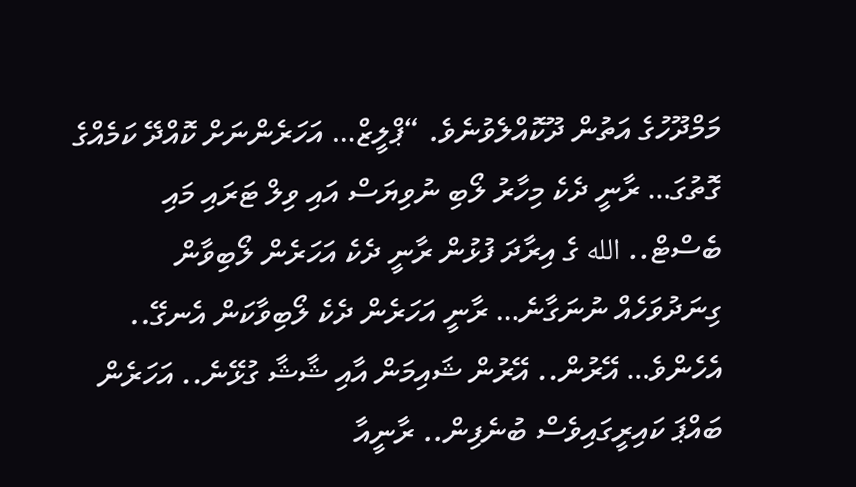މަމްދޫހުގެ އަތުން ދޫކޮއްލެވުނެވެ. “ޕްލީޒް… އަހަރެންނަށް ކޮއްދޭ ކަމެއްގެ ގޮތުގަ… ރާނީ ދެކެ މިހާރު ލޯބި ނުވިޔަސް އައި ވިލް ޓަރައި މައި ބެސްޓް.. الله ގެ އިރާދަ ފުޅުން ރާނީ ދެކެ އަހަރެން ލޯބިވާން ގިނަދުވަހެއް ނުނަގާނެ… ރާނީ އަހަރެން ދެކެ ލޯބިވާކަން އެނގޭ.. އެހެންވެ… އޭރުން.. އޭރުން ޝައިމަން އާއި ޝާޝާ ގުޅޭނެ.. އަހަރެން ބައްޕަ ކައިރީގައިވެސް ބުނެފިން.. ރާނީއާ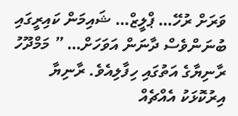ވަރަށް ރުހޭ… ޕްލީޒް… ޝައިމަން ކައިރީގައި ބުނަންވެސް ދާނަން އަވަހަށް… ” މަމްދޫހު ރާނިޔާގެ އަތުގައި ހިފާލިއެވެ. ރާނިޔާ އިރުކޮޅަކު އެއްޗެއް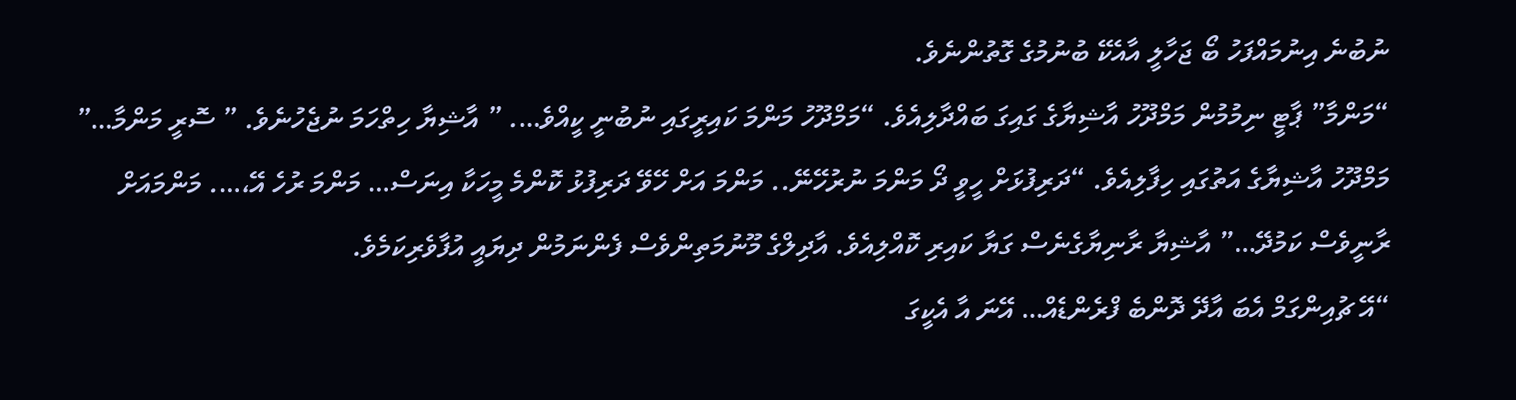ނުބުނެ އިނުމައްފަހު ބޯ ޖަހާލީ އާއެކޭ ބުނުމުގެ ގޮތުންނެވެ.
“މަންމާ” ޕާޓީ ނިމުމުން މަމްދޫހު އާޝިޔާގެ ގައިގަ ބައްދާލިއެވެ. “މަމްދޫހު މަންމަ ކައިރީގައި ނުބުނީ ކީއްވެ…. ” އާޝިޔާ ހިތްހަމަ ނުޖެހުނެވެ. ” ސޮރީ މަންމާ…” މަމްދޫހު އާޝިޔާގެ އަތުގައި ހިފާލިއެވެ. “ދަރިފުޅަށް ހީވީ ދޯ މަންމަ ނުރުހޭނޭ.. މަންމަ އަށް ހޭވޭ ދަރިފުޅު ކޮންމެ މީހަކާ އިނަސް… މަންމަ ރުހެ އޭ،…. މަންމައަށް ރާނީވެސް ކަމުދޭ…” އާޝިޔާ ރާނިޔާގެނެސް ގަޔާ ކައިރި ކޮއްލިއެވެ. އާދިލްގެ މޫނުމަތިންވެސް ފެންނަމުން ދިޔައީ އުފާވެރިކަމެވެ.
“އޭ ޗުއިންގަމް އެބަ އާދޭ ދޮންބެ ފްރެންޑެއް… އޭނަ އާ އެކީގަ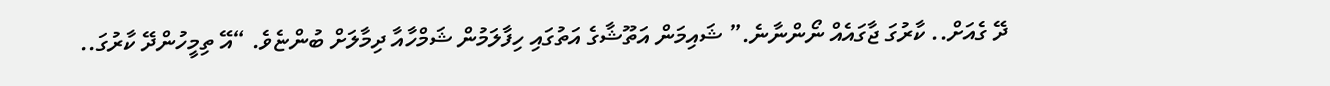ދޭ ގެއަށް.. ކާރުގަ ޖާގައެއް ނޯންނާނެ.” ޝައިމަން އަތޫޝާގެ އަތުގައި ހިފާލަމުން ޝަމްހާއާ ދިމާލަށް ބުންޏެވެ. “އޭ ތިމީހުންދޭ ކާރުގަ..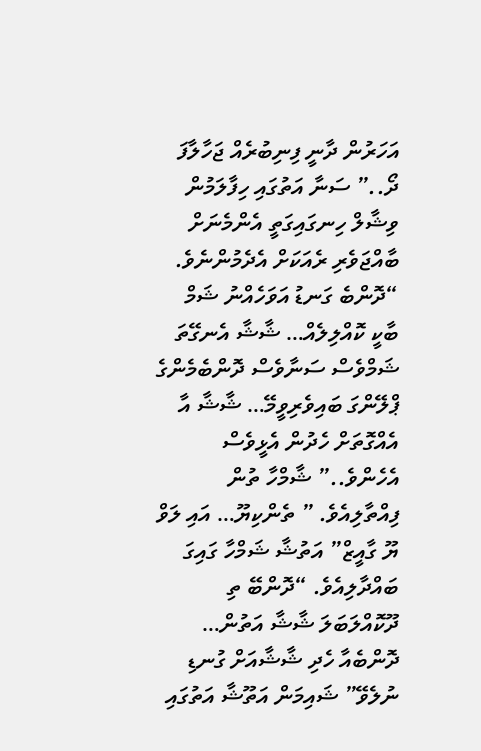އަހަރުން ދާނީ ފިނިބުރެއް ޖަހާލާފަ ދޯ..” ސަނާ އަތުގައި ހިފާލަމުން ވިޝާލް ހިނގައިގަތީ އެންމެނަށް ބާއްޖަވެރި ރެއަކަށް އެދެމުންނެވެ.
“ދޮންބެ ގަނޑު އަވަހެއްނު ޝަމް ބާކީ ކޮއްލިލެއް… ޝާޝާ އެނގޭތަ ޝަމްވެސް ސަނާވެސް ދޮންބެމެންގެ ޕްލޭންގަ ބައިވެރިވީމޭ… ޝާޝާ އާ އެއްގޮތަށް ހެދުން އެޅީވެސް އެހެންވެ..” ޝާމްހާ ތުން ފިއްތާލިއެވެ. ” ތެންކިޔޫ… އައި ލަވް ޔޫ ގާއީޒް” އަތުޝާ ޝަމްހާ ގައިގަ ބައްދާލިއެވެ. “ދޮންބޭ ތި ދޫކޮއްލަބަލަ ޝާޝާ އަތުން… ދޮންބެއާ ހެދި ޝާޝާއަށް ގުނޑި ނުލެވޭ” ޝައިމަން އަތޫޝާ އަތުގައި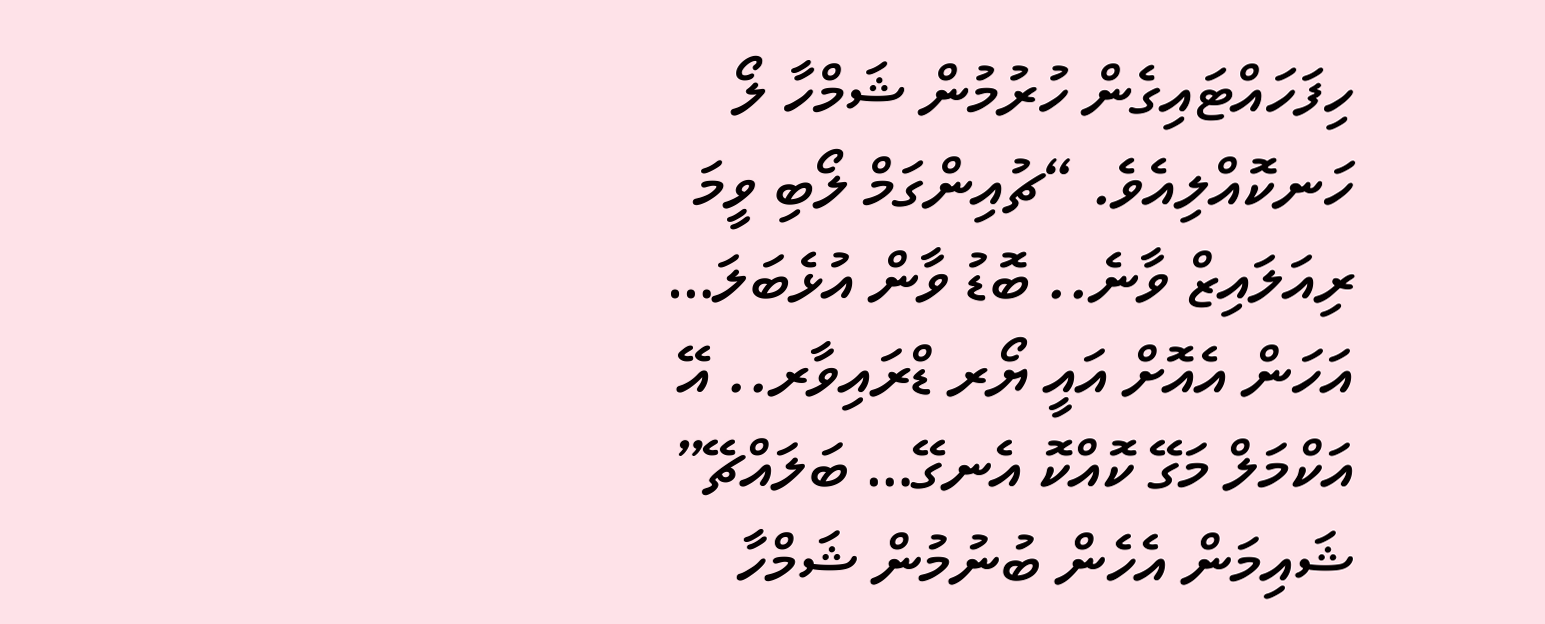ހިފަހައްޓައިގެން ހުރުމުން ޝަމްހާ ލޯ ހަނކޮއްލިއެވެ. “ޗުއިންގަމް ލޯބި ވީމަ ރިއަލައިޒް ވާނެ.. ބޮޑު ވާން އުޅެބަލަ… އަހަން އެއޮށް އައީ ޔޯރ ޑްރައިވާރ.. އޭ އަކްމަލް މަގޭ ކޮއްކޮ އެނގޭ… ބަލައްޗޭ” ޝައިމަން އެހެން ބުނުމުން ޝަމްހާ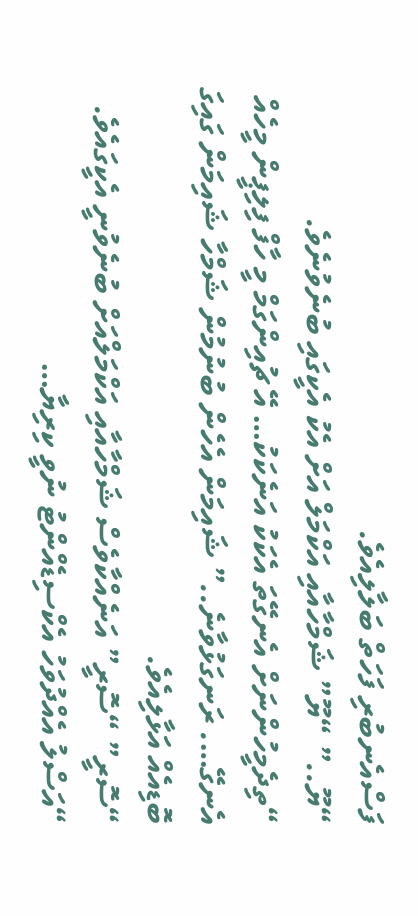ފަސްއެނބުރި ފަހަތް ބަލާލިއެވެ.
“ޔޫ..” “ޔޫ” ޝަމްހާއާއި އަކްމަލް އަށް އެކު އެކީގައި ބުނެވުނެވެ. “ތިދެމީހުންނަށް އެނގޭތަ އެކަކު އަނެކަކު… އޭ ޗުއިންގަމް މީ ހާފް ފިލިޕީން މީހެއް އެނގޭ…. ރަނގަޅުވާނެ..” ޝައިމަން އެހެން ބުނުމުން ޝަމްހާ ޝައިމަން ގައިގަ ބޮޑިއެއް އަޅާލިއެވެ.
“ސޮރީ” “ސޮރީ” އަނެއްކާވެސް ޝަމްހާއާއި އަކްމަލްއަށް ބުނެވުނީ އެކީގައެވެ. “އަސްލު އެއްދުވަހު އެކްސިޑެއްންޓު ނުވީ ކިރިޔާ…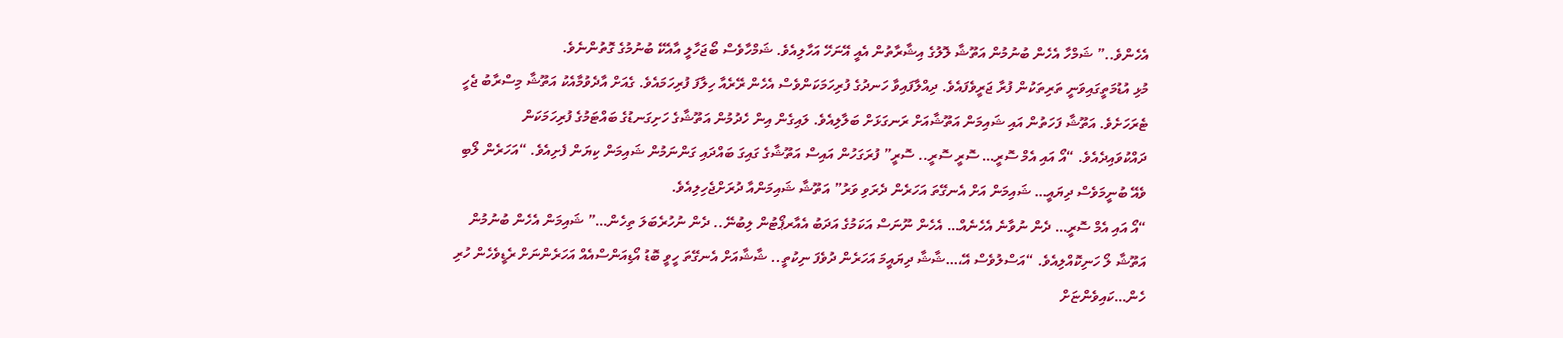އެހެންވެ..” ޝަމްހާ އެހެން ބުނުމުން އަތޫޝާ ލޮލުގެ އިޝާރާތުން އެއީ އޭނަހޭ އަހާލިއެވެ. ޝަމްހާވެސް ބޯޖަހާލީ އާއެކޭ ބުނުމުގެ ގޮތުންނެވެ.
މުޅި އުޑުމަތީގައިވަނީ ތަރިތަކުން ފުރާ ޖަރީވެފައެވެ. ދިއްލާފައިވާ ހަނދުގެ ފުރިހަމަކަންވެސް އެހެން ރޭރެއާ ހިލާފަ ފުރިހަމައެވެ. ގެއަށް އާދެވުމާއެކު އަތޫޝާ މިސްރާބު ޖެހީ ޓެރަހަށެވެ. އަތޫޝާ ފަހަތުން އައި ޝައިމަން އަތޫޝާއަށް ރަނގަޅަށް ބަލާލިއެވެ. ލައިގެން އިން ހެދުމުން އަތޫޝާގެ ހަށިގަނޑުގެ ބައްޓަމުގެ ފުރިހަމަކަން ދައްކުވައިދެއެވެ. “އޯ އައި އެމް ސޮރީ… ސޮރީ ސޮރީ.. ސޮރީ” ފުރަގަހުން އައިސް އަތޫޝާގެ ގައިގަ ބައްދައި ގަންނަމުން ޝައިމަން ކިޔަން ފެށިއެވެ. “އަހަރެން ލޯބި ވެއޭ ބުނީމަވެސް ދިޔައީ… ޝައިމަން އަށް އެނގޭތަ އަހަރެން ދެރަވި ވަރު” އަތޫޝާ ޝައިމަންއާ ދުރަށްޖެހިލިއެވެ.
“އޯ އައި އެމް ސޮރީ… ދެން ނުވާނެ އެހެނެއް… އެހެން ނޫނަސް އަކަމުގެ އަދަބު އެއާރޕޯޓުން ލިބުނޭ.. ދެން ނުހުރެބަލަ ތިހެން…” ޝައިމަން އެހެން ބުނުމުން އަތޫޝާ ލޯ ހަނިކޮއްލިއެވެ. “އަސްލުވެސް އޭ،…ޝާޝާ ދިޔައީމަ އަހަރެން ދުވެފަ ނިކުތީ.. ޝާޝާއަށް އެނގޭތަ ހީވީ ބޮޑު އޯޑިއަންސްއެއް އަހަރެންނަށް ރެޑީވެހެން ހުރި ހެން…ކައިވެންޏަށް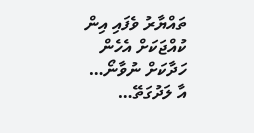ތައްޔާރު ވެފައި އިން ކުއްޖަކަށް އެހެން ހަދާކަށް ނުވާނޯ… އާ ލަދުގަތޭ…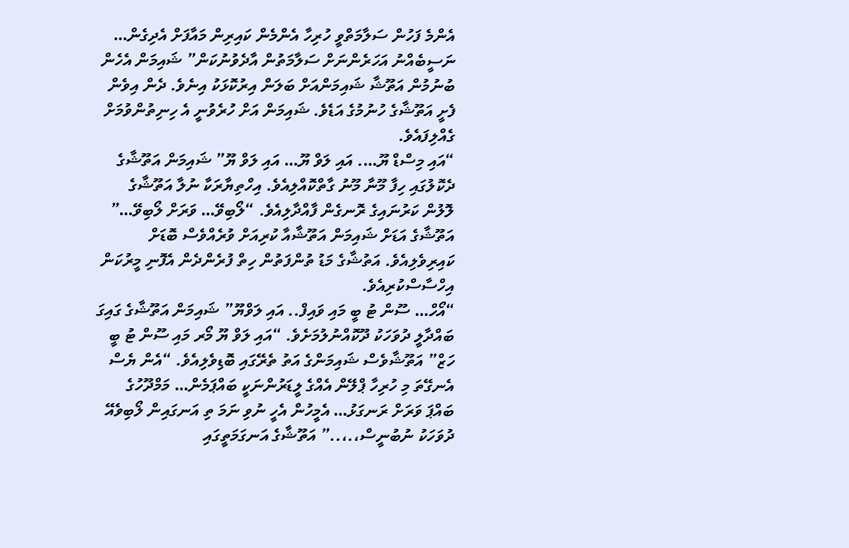އެންމެ ފަހުން ސަލާމަތްވީ ހުރިހާ އެންމެން ކައިރިން މައާފަށް އެދިގެން… ނަސީބެއްނު އަހަރެންނަށް ސަލާމަތުން އާދެވުނުކަން” ޝައިމަން އެހެން ބުނުމުން އަތޫޝާ ޝައިމަންއަށް ބަލަން އިރުކޮޅަކު އިނެވެ. ދެން އިވެން ފެށީ އަތޫޝާގެ ހުނުމުގެ އަޑެވެ. ޝައިމަން އަށް ހުރެވުނީ އެ ހިނިތުންވުމަށް ގެއްލިފައެވެ.
“އައި މިސްޑް ޔޫ…. އައި ލަވް ޔޫ… އައި ލަވް ޔޫ” ޝައިމަން އަތޫޝާގެ ދެކޮލުގައި ހިފާ މޫނާ މޫނު ގާތްކޮއްލިއެވެ. އިހްތިޔާރަކާ ނުލާ އަތޫޝާގެ ލޮލުން ކަރުނައިގެ ރޮނގެން ފާއްދާލިއެވެ. “ލޯބިވޭ… ވަރަށް ލޯބިވޭ…” އަތޫޝާގެ އަޑަށް ޝައިމަން އަތޫޝާއާ ކުރިއަށް ވުރެއްވެސް ބޮޑަށް ކައިރިވެލިއެވެ. އަތުޝާގެ މަޑު ތުންފަތުން ހިތް ފުރެންދެން އެފޮނި މީރުކަން އިހްސާސްކުރިއެވެ.
“އޯހް… ސޫން ޓު ބީ މައި ވައިފް.. އައި ލަވްޔޫ” ޝައިމަން އަތޫޝާގެ ގައިގަ ބައްދާލީ ދުވަހަކު ދޫކޮއްނުލުމަށެވެ. “އައި ލަވް ޔޫ މޯރ މައި ސޫން ޓު ބީ ހަޒް” އަތޫޝާވެސް ޝައިމަންގެ އަތު ތެރޭގައި ބޮޑިވެލިއެވެ. “އެން ޔެސް އެނގޭތަ މި ހުރިހާ ޕްލޭން އެއްގެ ލީޑަރުންނަކީ ބައްޕަމެން… މަމްދޫހުގެ ބައްޕަ ވަރަށް ރަނގަޅު… އެމީހުން އެހީ ނުވި ނަމަ ތި އަނގައިން ލޯބިވެއޭ ދުވަހަކު ނުބުނީސް،.،..” އަތޫޝާގެ އަނގަމަތީގައި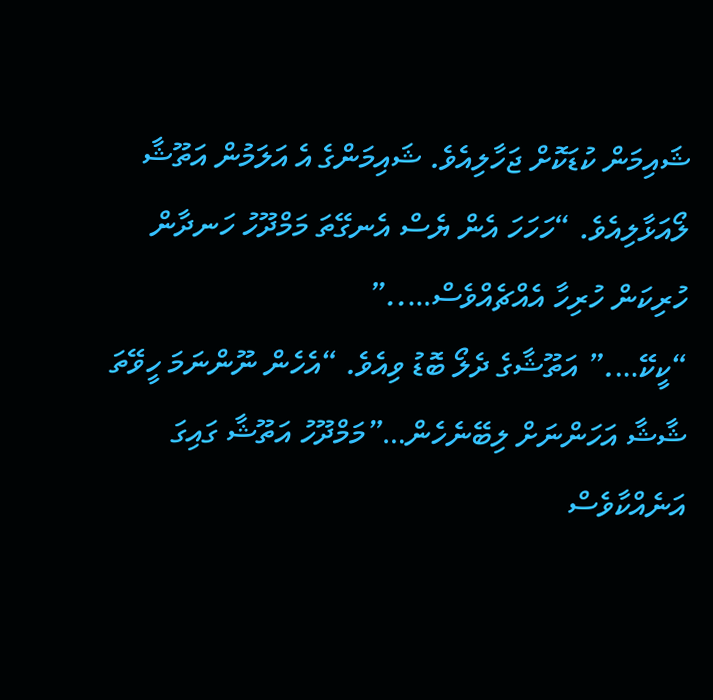ޝައިމަން ކުޑަކޮށް ޖަހާލިއެވެ. ޝައިމަންގެ އެ އަލަމުން އަތޫޝާ ލޯއަޅާލިއެވެ. “ހަހަހަ އެން ޔެސް އެނގޭތަ މަމްދޫހު ހަނދާން ހުރިކަން ހުރިހާ އެއްޗެއްވެސް…..”
“ކީކޭ….” އަތޫޝާގެ ދެލޯ ބޮޑު ވިއެވެ. “އެހެން ނޫންނަމަ ހީވޭތަ ޝާޝާ އަހަންނަށް ލިބޭނެހެން…”މަމްދޫހު އަތޫޝާ ގައިގަ އަނެއްކާވެސް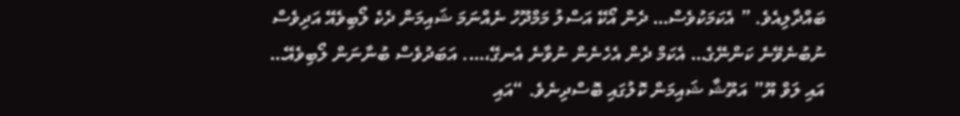ބައްދާލިއެވެ. ” އެކަމަކުވެސް… ދެން އޯކޭ އަސްލު މަމްދޫހު ނެއްނަމަ ޝައިމަން ދެކެ ލޯބިވެއޭ އަދިވެސް ނުބުނެވޭނެ ކަންނޭގެ… އެކަމް ދެން އެހެނެން ނުވާނެ އެނގޭ،…. އަބަދުވެސް ބުނާނަން ލޯބިވެއޭ… އައި ލަވް ޔޫ” އަތޫޝާ ޝައިމަން ކޮލުގައި ބޮސްދިނެވެ. “އައި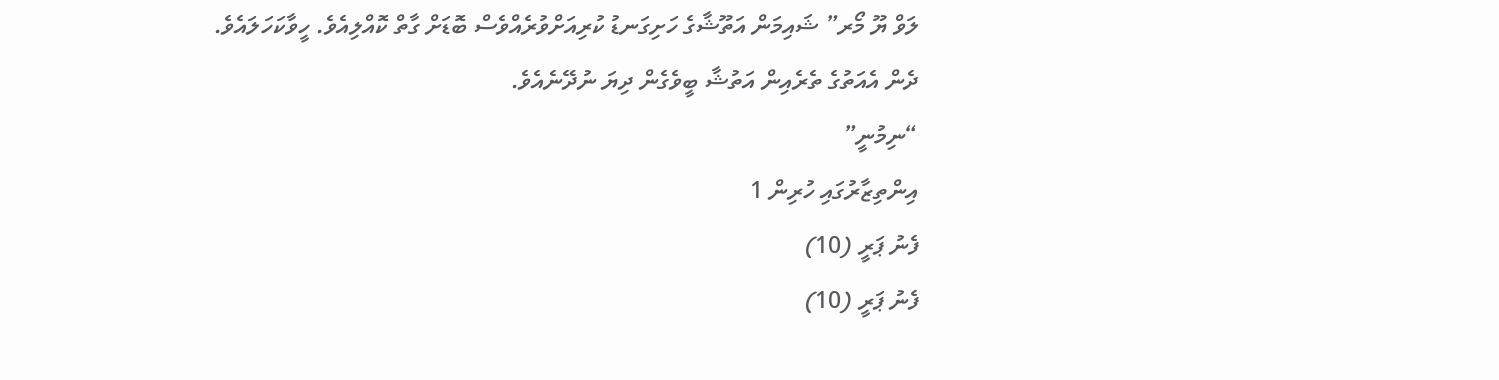ލަވް ޔޫ މޯރ” ޝައިމަން އަތޫޝާގެ ހަށިގަނޑު ކުރިއަށްވުރެއްވެސް ބޮޑަށް ގާތް ކޮއްލިއެވެ. ހީވާކަހަލައެވެ. ދެން އެއަތުގެ ތެރެއިން އަތުޝާ ބީވެގެން ދިޔަ ނުދޭނެއެވެ.
“ނިމުނީ”
އިންތިޒާރުގައި ހުރިން 1
ފެނު ޕަރީ (10)
ފެނު ޕަރީ (10)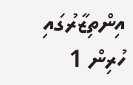އިންތިޒާރުގައި ހުރިން 1